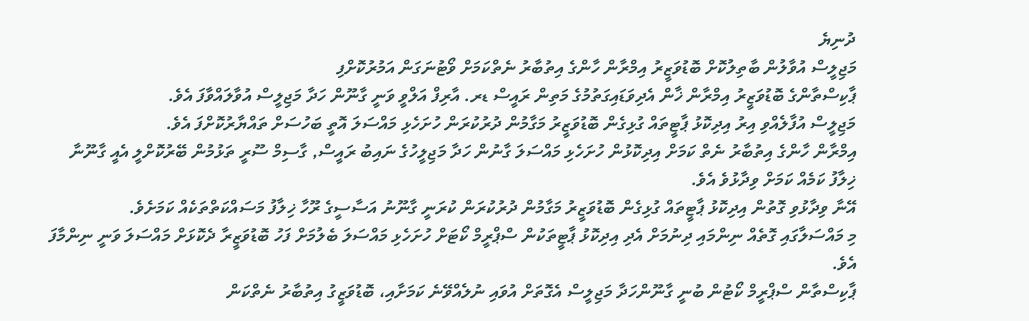ދުނިޔެ
މަޖިލީސް އުވާލުން ބާތިލުކޮށް ބޮޑުވަޒީރު އިމްރާން ހާންގެ އިތުބާރު ނެތްކަމަށް ވޯޓުނަގަން އަމުރުކޮށްފި
ޕާކިސްތާންގެ ބޮޑުވަޒީރު އިމްރާން ޚާން އެދިވަޑައިގަތުމުގެ މަތިން ރައީސް ޑރ. އާރިފް އަލްވީ ވަނީ ގާނޫން ހަދާ މަޖިލީސް އުވާލައްވާފަ އެވެ.
މަޖިލީސް އުފާލެއްވި އިރު އިދިކޮޅު ޕާޓީތައް ގުޅިގެން ބޮޑުވަޒީރު މަގާމުން ދުރުކުރަން ހުށަހެޅި މައްސަލަ އޮތީ ބަހުސަށް ތައްޔާރުކޮށްފަ އެވެ.
އިމްރާން ހާންގެ އިތުބާރު ނެތް ކަމަށް އިދިކޮޅުން ހުށަހެޅި މައްސަލަ ގާނުން ހަދާ މަޖިލީހުގެ ނައިބު ރައީސް, ގާސިމް ސޫރީ ތަޅުމުން ބޭރުކޮށްލީ އެއީ ގާނޫނާ ޚިލާފު ކަމެއް ކަމަށް ވިދާޅުވެ އެވެ.
އޭނާ ވިދާޅުވި ގޮތުން އިދިކޮޅު ޕާޓީތައް ގުޅިގެން ބޮޑުވަޒީރު މަގާމުން ދުރުކުރަން ކުރަނީ ގާނޫނު އަސާސީގެ ރޫހާ ޚިލާފު މަސައްކަތްތަކެއް ކަމަށެވެ.
މި މައްސަލާގައި ގޮތެއް ނިންމައި ދިނުމަށް އެދި އިދިކޮޅު ޕާޓީތަކުން ސްޕްރީމް ކޯޓަށް ހުށަހެޅި މައްސަލަ ބެލުމަށް ފަހު ބޮޑުވަޒީރާ ދެކޮޅަށް މައްސަލަ ވަނީ ނިންމާފަ އެވެ.
ޕާކިސްތާން ސްޕްރީމް ކޯޓުން ބުނީ ގާނޫންހަދާ މަޖިލީސް އެގޮތަށް އުވައި ނުލެއްވޭނެ ކަމަށާއި، ބޮޑުވަޒީގު އިތުބާރު ނެތްކަން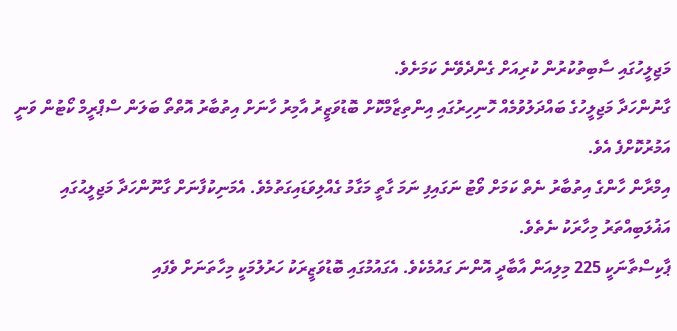މަޖިލީހުގައި ސާބިތުކުރުން ކުރިއަށް ގެންދެވޭނެ ކަމަށެވެ.
ގާނުންހަދާ މަޖިލީހުގެ ބައްދަލުވުމެއް ހޮނިހިރުގައި އިންތިޒާމްކޮށް ބޮޑުވަޒީރު އާމިރު ހާނަށް އިތުބާރު އޮތްތޯ ބަލަން ސްޕްރީމް ކޯޓުން ވަނީ އަމުރުކޮށްފެ އެވެ.
އިމްރާން ހާންގެ އިތުބާރު ނެތް ކަމަށް ވޯޓު ނަގައިފި ނަމަ ގާތީ މަގާމު ގެއްލިވަޑައިގަތުމެވެ. އެމަނިކުފާނަށް ގާނޫންހަދާ މަޖިލީޙުގައި އަޣުލަބިއްތަރު މިހާރަކު ނެތެވެ.
ޕާކިސްތާނަކީ 225 މިލިއަން އާބާދީ އޮންނަ ގައުމެކެވެ. އެގައުމުގައި ބޮޑުވަޒީރަކު ހަރުލުމަކީ މިހާތަނަށް ވެފައި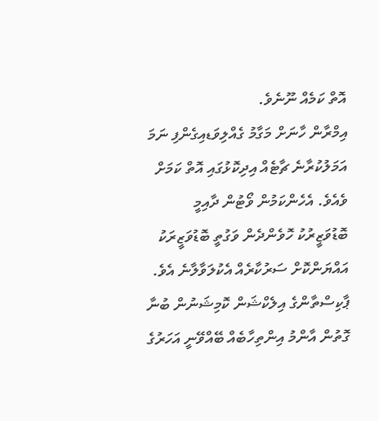އޮތް ކަމެއް ނޫނެވެ.
އިމްރާން ހާނަށް މަގާމު ގެއްލިވަޑއިގެންފި ނަމަ އަމަލުކުރާނެ ޗާޓެއް އިދިކޮޅުގައި އޮތް ކަމަށް ވެއެވެ. އެހެންކަމުން ވޯޓުން ދާއިމީ ބޮޑުވަޒީރުކު ހޮވެންދެން ވަގުތީ ބޮޑުވަޒީރަކު އައްޔަންކޮށް ސަރުކާރެއް އެކުލަވާލާނެ އެވެ.
ޕާކިސްތާންގެ އިލެކްޝަން ކޮމިޝަނުން ބުނާ ގޮތުން އާންމު އިންތިހާބެއް ބޭއްވޭނީ އަހަރުގެ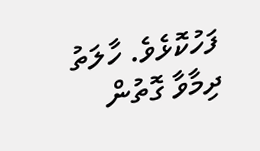ފަހުކޮޅެވެ. ހާލަތު ދިމާވާ ގޮތުން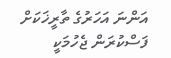އަންނަ އަހަރުގެ ތާރީޚަކަށް ފަސްކުރަން ޖެހުމަކީ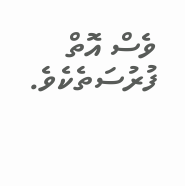ވެސް އޮތް ފުރުސަތެކެވެ.